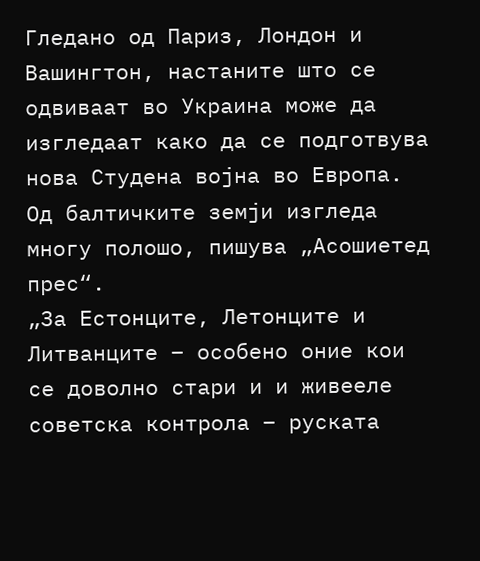Гледано од Париз, Лондон и Вашингтон, настаните што се одвиваат во Украина може да изгледаат како да се подготвува нова Студена војна во Европа. Од балтичките земји изгледа многу полошо, пишува „Асошиетед прес“.
„За Естонците, Летонците и Литванците – особено оние кои се доволно стари и и живееле советска контрола – руската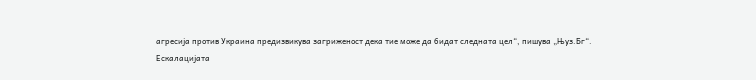агресија против Украина предизвикува загриженост дека тие може да бидат следната цел“, пишува „Њуз.Бг“.
Ескалацијата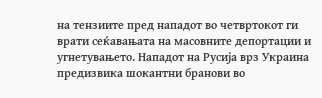на тензиите пред нападот во четвртокот ги врати сеќавањата на масовните депортации и угнетувањето. Нападот на Русија врз Украина предизвика шокантни бранови во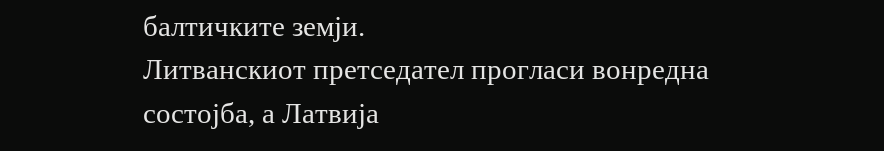балтичките земји.
Литванскиот претседател прогласи вонредна состојба, а Латвија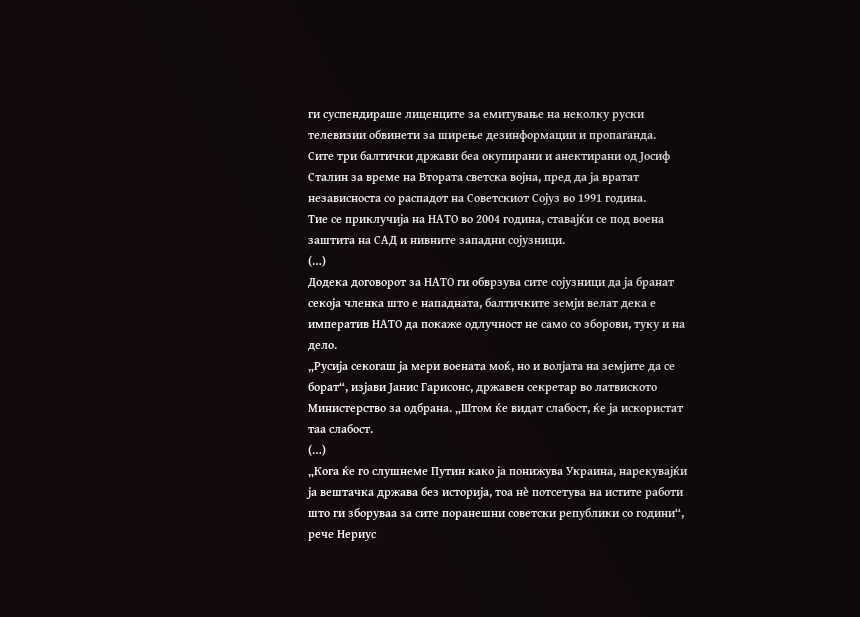ги суспендираше лиценците за емитување на неколку руски телевизии обвинети за ширење дезинформации и пропаганда.
Сите три балтички држави беа окупирани и анектирани од Јосиф Сталин за време на Втората светска војна, пред да ја вратат независноста со распадот на Советскиот Сојуз во 1991 година.
Тие се приклучија на НАТО во 2004 година, ставајќи се под воена заштита на САД и нивните западни сојузници.
(…)
Додека договорот за НАТО ги обврзува сите сојузници да ја бранат секоја членка што е нападната, балтичките земји велат дека е императив НАТО да покаже одлучност не само со зборови, туку и на дело.
„Русија секогаш ја мери воената моќ, но и волјата на земјите да се борат“, изјави Јанис Гарисонс, државен секретар во латвиското Министерство за одбрана. „Штом ќе видат слабост, ќе ја искористат таа слабост.
(…)
„Кога ќе го слушнеме Путин како ја понижува Украина, нарекувајќи ја вештачка држава без историја, тоа нè потсетува на истите работи што ги зборуваа за сите поранешни советски републики со години“, рече Нериус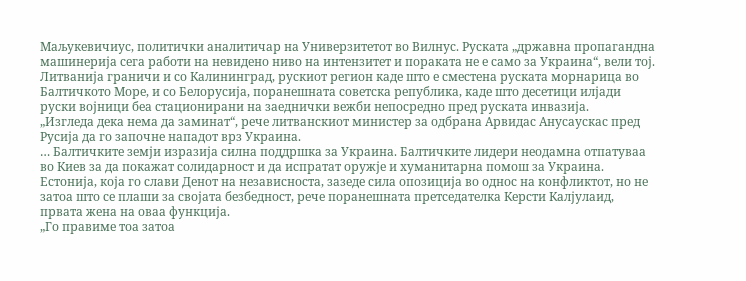Маљукевичиус, политички аналитичар на Универзитетот во Вилнус. Руската „државна пропагандна машинерија сега работи на невидено ниво на интензитет и пораката не е само за Украина“, вели тој.
Литванија граничи и со Калининград, рускиот регион каде што е сместена руската морнарица во Балтичкото Море, и со Белорусија, поранешната советска република, каде што десетици илјади руски војници беа стационирани на заеднички вежби непосредно пред руската инвазија.
„Изгледа дека нема да заминат“, рече литванскиот министер за одбрана Арвидас Анусаускас пред Русија да го започне нападот врз Украина.
… Балтичките земји изразија силна поддршка за Украина. Балтичките лидери неодамна отпатуваа во Киев за да покажат солидарност и да испратат оружје и хуманитарна помош за Украина.
Естонија, која го слави Денот на независноста, зазеде сила опозиција во однос на конфликтот, но не затоа што се плаши за својата безбедност, рече поранешната претседателка Керсти Калјулаид, првата жена на оваа функција.
„Го правиме тоа затоа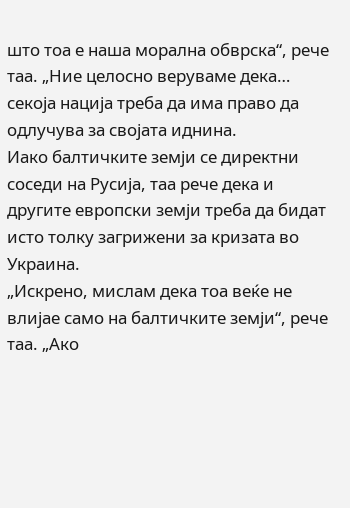што тоа е наша морална обврска“, рече таа. „Ние целосно веруваме дека… секоја нација треба да има право да одлучува за својата иднина.
Иако балтичките земји се директни соседи на Русија, таа рече дека и другите европски земји треба да бидат исто толку загрижени за кризата во Украина.
„Искрено, мислам дека тоа веќе не влијае само на балтичките земји“, рече таа. „Ако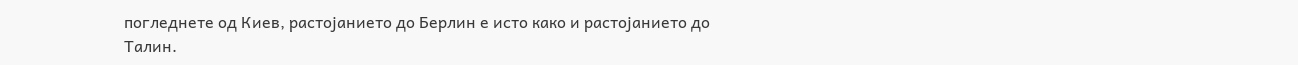погледнете од Киев, растојанието до Берлин е исто како и растојанието до Талин.